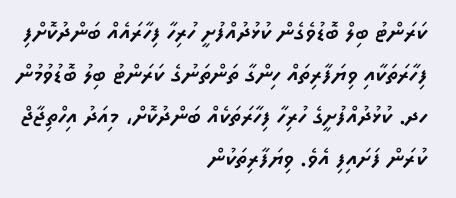ކަރަންޓު ބިލް ބޮޑުވެގެން ކުޅުދުއްފުށީ ހުރިހާ ފިހާރައެއް ބަންދުކޮށްފި
ފިހާރަތަކާއި ވިޔަފާރިތައް ހިންގާ ތަންތަނުގެ ކަރަންޓު ބިލު ބޮޑުވުމުން ހދ. ކުޅުދުއްފުށީގެ ހުރިހާ ފިހާރަތަކެއް ބަންދުކޮށް، މިއަދު އިހްތިޖާޖް ކުރަން ފަށައިފި އެވެ. ވިޔަފާރިތަކުން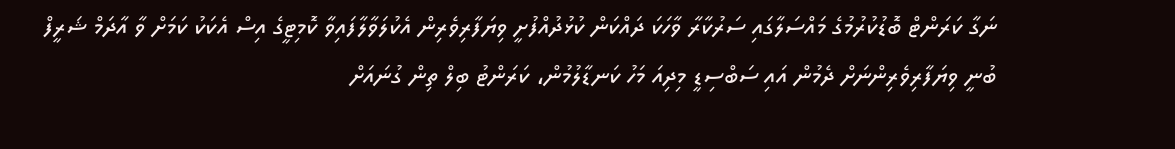ނަގާ ކަރަންޓް ބޮޑުކުރުމުގެ މައްސަލާގައި ސަރުކާރާ ވާހަކަ ދައްކަން ކުޅުދުއްފުށީ ވިޔަފާރިވެރިން އެކުލަވާލާފައިވާ ކޮމިޓީގެ އިސް އެކަކު ކަމަށް ވާ އާދަމް ޝަރީފް ބުނީ ވިޔަފާރިވެރިންނަށް ދެމުން އައި ސަބްސިޑީ މިދިއަ މަހު ކަނޑާލުމުން، ކަރަންޓު ބިލް ތިން ގުނައަށް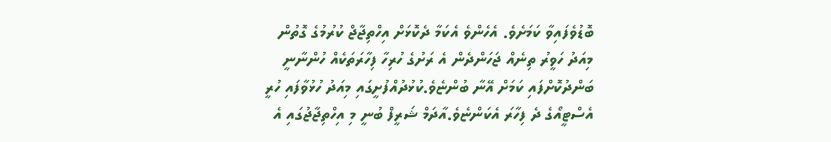ބޮޑުވެފައިވާ ކަމަށެވެ. އެހެންވެ އެކަމާ ދެކޮޅަށް އިހްތިޖާޖް ކުރުމުގެ ގޮތުން މިއަދު ހަވީރު ތިނެއް ޖަހަންދެން އެ ރަށުގެ ހުރިހާ ފިހާރަތަކެއް ހުންނާނީ ބަންދުކޮށްފައި ކަމަށް އޭނާ ބުންޏެވެ.ކުޅުދުއްފުށީގައި މިއަދު ހުޅުވާފައި ހުރީ އެސްޓީއޯގެ ދެ ފިހާރަ އެކަންޏެވެ.އާދަމް ޝަރީފް ބުނީ މި އިހްތިޖާޖުގައި އެ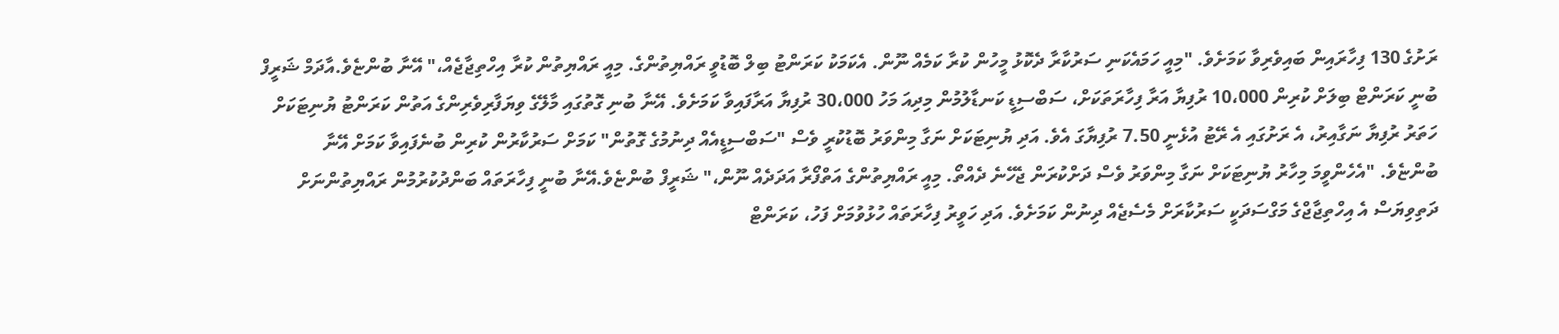ރަށުގެ 130 ފިހާރައިން ބައިވެރިވާ ކަމަށެވެ. "މިއީ ހަމައެކަނި ސަރުކާރާ ދެކޮޅު މީހުން ކުރާ ކަމެއް ނޫން. އެކަމަކު ކަރަންޓު ބިލް ބޮޑުވީ ރައްޔިތުންގެ. މިއީ ރައްޔިތުން ކުރާ އިހްތިޖާޖެއް،" އޭނާ ބުންޏެވެ.އާދަމް ޝަރީފް ބުނީ ކަރަންޓް ބިލަށް ކުރިން 10،000 ރުފިޔާ އަރާ ފިހާރަތަކަށް، ސަބްސިޑީ ކަނޑާލުމުން މިދިއަ މަހު 30،000 ރުފިޔާ އަރާފައިވާ ކަމަށެވެ. އޭނާ ބުނި ގޮތުގައި މާލޭގެ ވިޔަފާރިވެރިންގެ އަތުން ކަރަންޓު ޔުނިޓަކަށް ހަތަރު ރުފިޔާ ނަގާއިރު، އެ ރަށުގައި އެ ރޭޓު އުޅެނީ 7.50 ރުފިޔާގަ އެވެ. އަދި ޔުނިޓަކަށް ނަގާ މިންވަރު ބޮޑުކުރީ ވެސް "ސަބްސިޑީއެއް ދިނުމުގެ ގޮތުން" ކަމަށް ސަރުކާރުން ކުރިން ބުނެފައިވާ ކަމަށް އޭނާ ބުންޏެވެ. "އެހެންވީމަ މިހާރު ޔުނިޓަކަށް ނަގާ މިންވަރު ވެސް ދަށްކުރަން ޖެހޭނެ ދެއްތޯ. މިއީ ރައްޔިތުންގެ އަތްފޯރާ އަދަދެއް ނޫން،" ޝަރީފް ބުންޏެވެ.އޭނާ ބުނީ ފިހާރަތައް ބަންދުކުރުމުން ރައްޔިތުންނަށް ދަތިވިޔަސް އެ އިހްތިޖާޖްގެ މަގްސަދަކީ ސަރުކާރަށް މެސެޖެއް ދިނުން ކަމަށެވެ. އަދި ހަވީރު ފިހާރަތައް ހުޅުވުމަށް ފަހު، ކަރަންޓް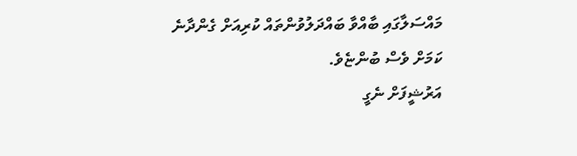މައްސަލާގައި ބާއްވާ ބައްދަލުވުންތައް ކުރިއަށް ގެންދާނެ ކަމަށް ވެސް ބުންޏެވެ.
އަރުޝީފަށް ނެގީ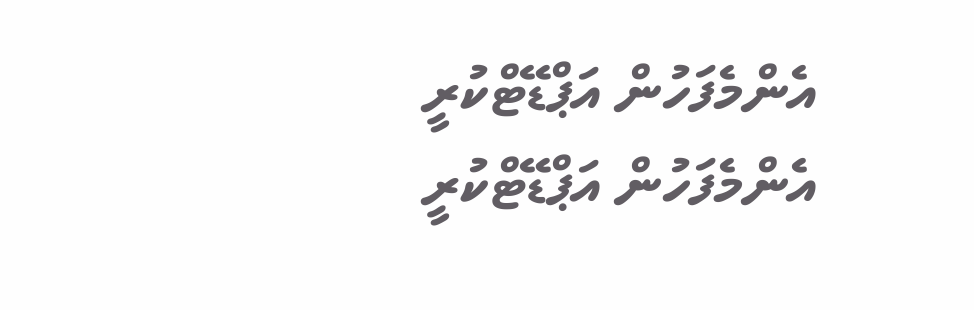އެންމެފަހުން އަޕްޑޭޓްކުރީ
އެންމެފަހުން އަޕްޑޭޓްކުރީ